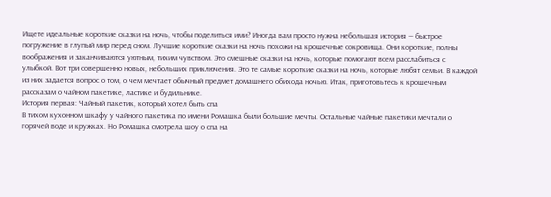Ищете идеальные короткие сказки на ночь, чтобы поделиться ими? Иногда вам просто нужна небольшая история — быстрое погружение в глупый мир перед сном. Лучшие короткие сказки на ночь похожи на крошечные сокровища. Они короткие, полны воображения и заканчиваются уютным, тихим чувством. Это смешные сказки на ночь, которые помогают всем расслабиться с улыбкой. Вот три совершенно новых, небольших приключения. Это те самые короткие сказки на ночь, которые любят семьи. В каждой из них задается вопрос о том, о чем мечтает обычный предмет домашнего обихода ночью. Итак, приготовьтесь к крошечным рассказам о чайном пакетике, ластике и будильнике.
История первая: Чайный пакетик, который хотел быть спа
В тихом кухонном шкафу у чайного пакетика по имени Ромашка были большие мечты. Остальные чайные пакетики мечтали о горячей воде и кружках. Но Ромашка смотрела шоу о спа на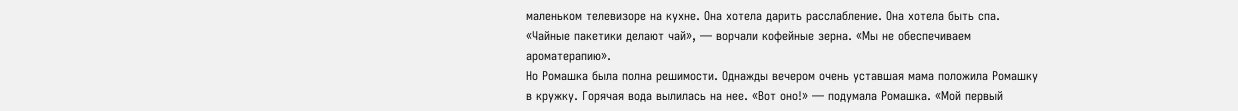маленьком телевизоре на кухне. Она хотела дарить расслабление. Она хотела быть спа.
«Чайные пакетики делают чай», — ворчали кофейные зерна. «Мы не обеспечиваем ароматерапию».
Но Ромашка была полна решимости. Однажды вечером очень уставшая мама положила Ромашку в кружку. Горячая вода вылилась на нее. «Вот оно!» — подумала Ромашка. «Мой первый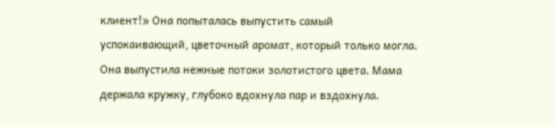клиент!» Она попыталась выпустить самый успокаивающий, цветочный аромат, который только могла. Она выпустила нежные потоки золотистого цвета. Мама держала кружку, глубоко вдохнула пар и вздохнула.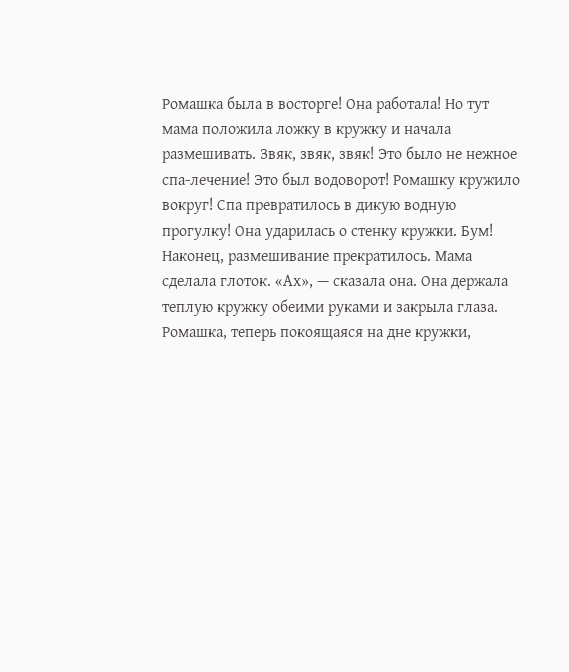Ромашка была в восторге! Она работала! Но тут мама положила ложку в кружку и начала размешивать. Звяк, звяк, звяк! Это было не нежное спа-лечение! Это был водоворот! Ромашку кружило вокруг! Спа превратилось в дикую водную прогулку! Она ударилась о стенку кружки. Бум!
Наконец, размешивание прекратилось. Мама сделала глоток. «Ах», — сказала она. Она держала теплую кружку обеими руками и закрыла глаза. Ромашка, теперь покоящаяся на дне кружки,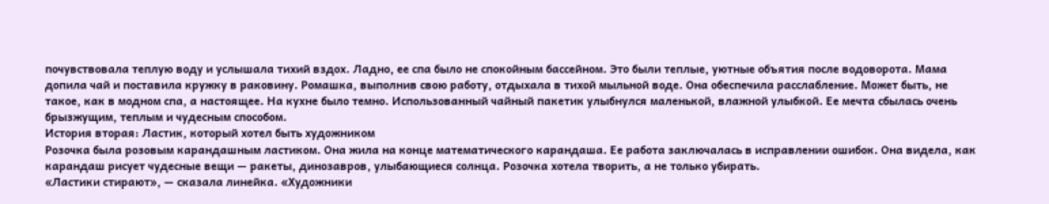почувствовала теплую воду и услышала тихий вздох. Ладно, ее спа было не спокойным бассейном. Это были теплые, уютные объятия после водоворота. Мама допила чай и поставила кружку в раковину. Ромашка, выполнив свою работу, отдыхала в тихой мыльной воде. Она обеспечила расслабление. Может быть, не такое, как в модном спа, а настоящее. На кухне было темно. Использованный чайный пакетик улыбнулся маленькой, влажной улыбкой. Ее мечта сбылась очень брызжущим, теплым и чудесным способом.
История вторая: Ластик, который хотел быть художником
Розочка была розовым карандашным ластиком. Она жила на конце математического карандаша. Ее работа заключалась в исправлении ошибок. Она видела, как карандаш рисует чудесные вещи — ракеты, динозавров, улыбающиеся солнца. Розочка хотела творить, а не только убирать.
«Ластики стирают», — сказала линейка. «Художники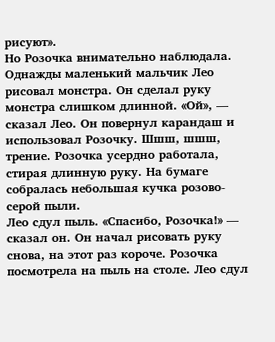рисуют».
Но Розочка внимательно наблюдала. Однажды маленький мальчик Лео рисовал монстра. Он сделал руку монстра слишком длинной. «Ой», — сказал Лео. Он повернул карандаш и использовал Розочку. Шшш, шшш, трение. Розочка усердно работала, стирая длинную руку. На бумаге собралась небольшая кучка розово-серой пыли.
Лео сдул пыль. «Спасибо, Розочка!» — сказал он. Он начал рисовать руку снова, на этот раз короче. Розочка посмотрела на пыль на столе. Лео сдул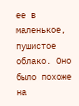ее в маленькое, пушистое облако. Оно было похоже на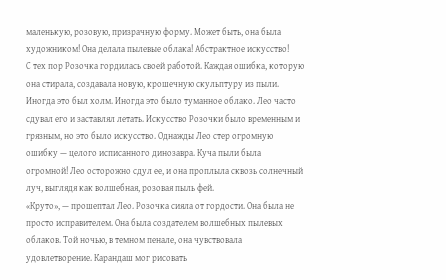маленькую, розовую, призрачную форму. Может быть, она была художником! Она делала пылевые облака! Абстрактное искусство!
С тех пор Розочка гордилась своей работой. Каждая ошибка, которую она стирала, создавала новую, крошечную скульптуру из пыли. Иногда это был холм. Иногда это было туманное облако. Лео часто сдувал его и заставлял летать. Искусство Розочки было временным и грязным, но это было искусство. Однажды Лео стер огромную ошибку — целого исписанного динозавра. Куча пыли была огромной! Лео осторожно сдул ее, и она проплыла сквозь солнечный луч, выглядя как волшебная, розовая пыль фей.
«Круто», — прошептал Лео. Розочка сияла от гордости. Она была не просто исправителем. Она была создателем волшебных пылевых облаков. Той ночью, в темном пенале, она чувствовала удовлетворение. Карандаш мог рисовать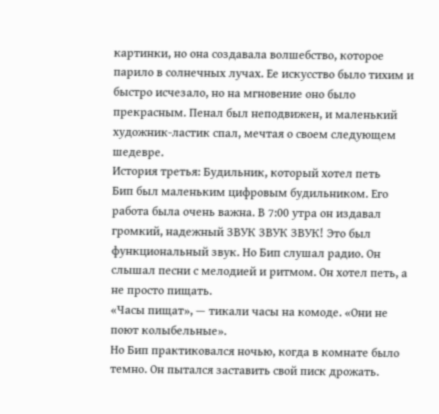картинки, но она создавала волшебство, которое парило в солнечных лучах. Ее искусство было тихим и быстро исчезало, но на мгновение оно было прекрасным. Пенал был неподвижен, и маленький художник-ластик спал, мечтая о своем следующем шедевре.
История третья: Будильник, который хотел петь
Бип был маленьким цифровым будильником. Его работа была очень важна. В 7:00 утра он издавал громкий, надежный ЗВУК ЗВУК ЗВУК! Это был функциональный звук. Но Бип слушал радио. Он слышал песни с мелодией и ритмом. Он хотел петь, а не просто пищать.
«Часы пищат», — тикали часы на комоде. «Они не поют колыбельные».
Но Бип практиковался ночью, когда в комнате было темно. Он пытался заставить свой писк дрожать.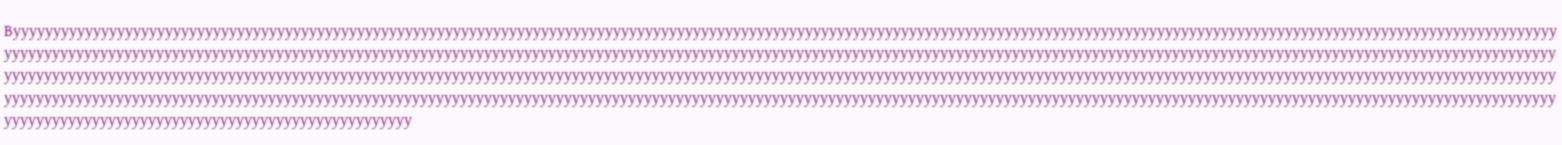Вуууууууууууууууууууууууууууууууууууууууууууууууууууууууууууууууууууууууууууууууууууууууууууууууууууууууууууууууууууууууууууууууууууууууууууууууууууууууууууууууууууууууууууууууууууууууууууууууууууууууууууууууууууууууууууууууууууууууууууууууууууууууууууууууууууууууууууууууууууууууууууууууууууууууууууууууууууууууууууууууууууууууууууууууууууууууууууууууууууууууууууууууууууууууууууууууууууууууууууууууууууууууууууууууууууууууууууууууууууууууууууууууууууууууууууууууууууууууууууууууууууууууууууууууууууууууууууууууууууууууууууууууууууууууууууууууууууууууууууууууууууууууууууууууууууууууууууууууууууууууууууууууууууууууууууууууууууууууууууууууууууууууууууууууууууууууууууууууууууууууууууууууууууууууууууууууууууууууууууууууууууууууууууууууууууууууууууууууууууууууууууууууууууууууууууууууууууууууууууууууууууууууууууууууууууууууууу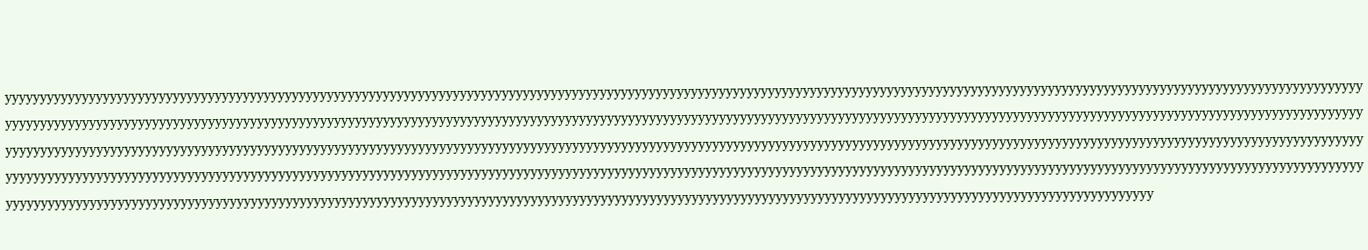уууууууууууууууууууууууууууууууууууууууууууууууууууууууууууууууууууууууууууууууууууууууууууууууууууууууууууууууууууууууууууууууууууууууууууууууууууууууууууууууууууууууууууууууууууууууууууууууууууууууууууууууууууууууууууууууууууууууууууууууууууууууууууууууууууууууууууууууууууууууууууууууууууууууууууууууууууууууууууууууууууууууууууууууууууууууууууууууууууууууууууууууууууууууууууууууууууууууууууууууууууууууууууууууууууууууууууууууууууууууууууууууууууууууууууууууууууууууууууууууууууууууууууууууууууууууууууууууууууууууууууууууууууууууууууууууууууууууууууууууууууууууууууууууууууууууууууууууууууууууууууууууууууууууууууууууууууууууууууууууууууууууууууууууууууууууууууууууууууууууууууууууууууууууууууууууууууууууууууууууууууууууууууууууууууууууууууууууууууууууууууууууууууууууууууууууууууууууууууууууууууууууууууууууууууууууууууууууууууууууууууууууууууууууууууууууууууууууууууууууууууууууууууууууууууууууууууууууууууууууууууууууууууууууууууу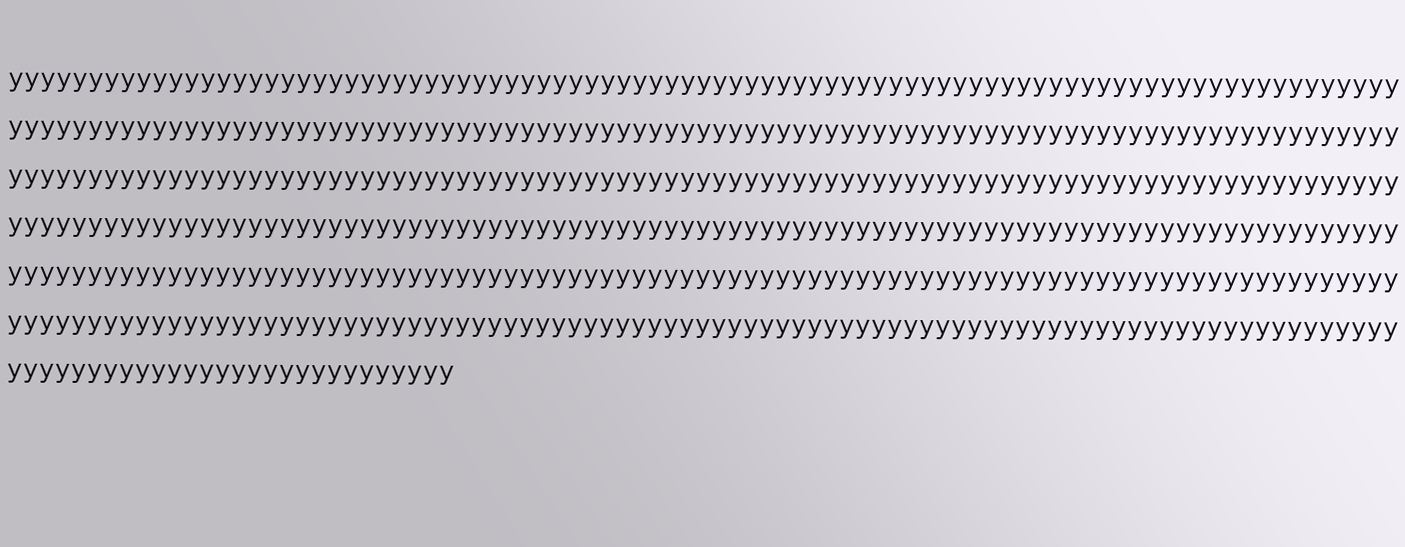уууууууууууууууууууууууууууууууууууууууууууууууууууууууууууууууууууууууууууууууууууууууууууууууууууууууууууууууууууууууууууууууууууууууууууууууууууууууууууууууууууууууууууууууууууууууууууууууууууууууууууууууууууууууууууууууууууууууууууууууууууууууууууууууууууууууууууууууууууууууууууууууууууууууууууууууууууууууууууууууууууууууууууууууууууууууууууууууууууууууууууууууууууууууууууууууууууууууууууууууууууууууууууууууууууууууууууууууууууууууууууууууууууууууууууууууууууууууууууууууууууууууууууууууууууууууууууууууууууууууууууууууууууууууууууууууууууууу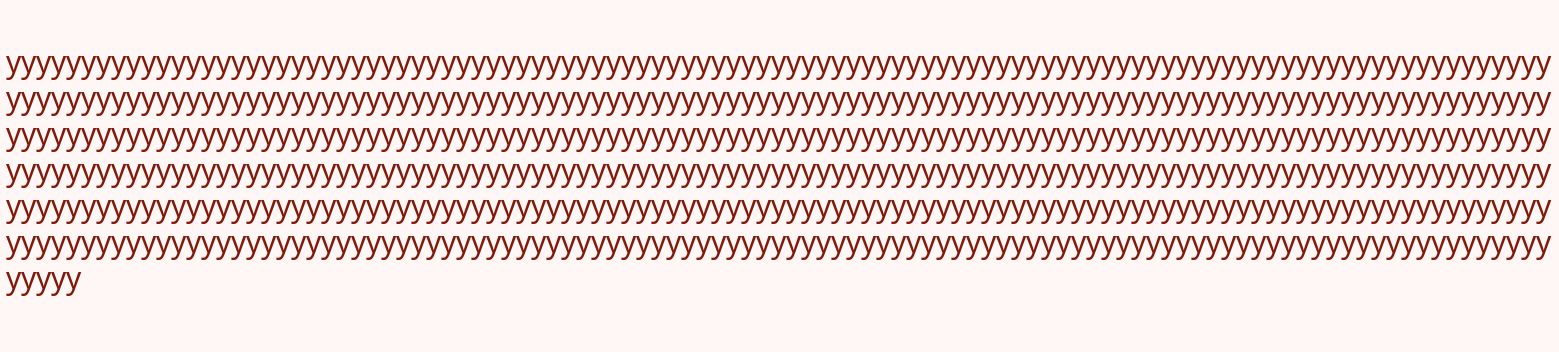ууууууууууууууууууууууууууууууууууууууууууууууууууууууууууууууууууууууууууууууууууууууууууууууууууууууууууууууууууууууууууууууууууууууууууууууууууууууууууууууууууууууууууууууууууууууууууууууууууууууууууууууууууууууууууууууууууууууууууууууууууууууууууууууууууууууууууууууууууууууууууууууууууууууууууууууууууууууууууууууууууууууууууууууууууууууууууууууууууууууууууууууууууууууууууууууууууууууууууууууууууууууууууууууууууууууууууууууууууууууууууууууууууууууууууууууууууууууууууууууууууууууууууууууууууууууууууууууууууууууууууууууууууууууууууууууууууууууууууууууууууууууууууууууууууууууууууууууууууууууууууууууууууууууууууууууу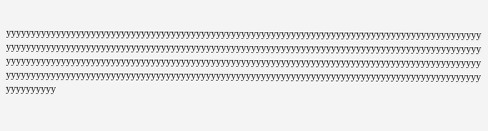уууууууууууууууууууууууууууууууууууууууууууууууууууууууууууууууууууууууууууууууууууууууууууууууууууууууууууууууууууууууууууууууууууууууууууууууууууууууууууууууууууууууууууууууууууууууууууууууууууууууууууууууууууууууууууууууууууууууууууууууууууууууууууууууууууууууууууууууууууууууууууууууууууууууууууууууууууууууууууууууууууууууууууууууууууууууууууууууууууууууууууууууууууууууууууууууууууууу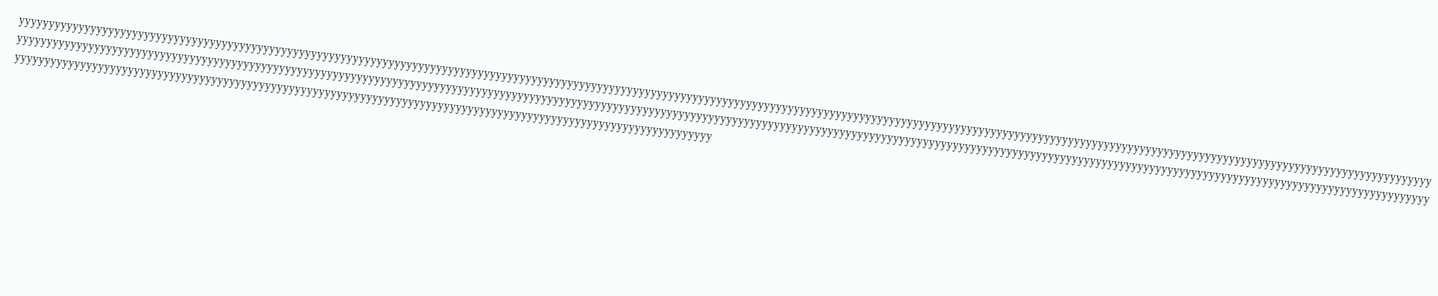ууууууууууууууууууууууууууууууууууууууууууууууууууууууууууууууууууууууууууууууууууууууууууууууууууууууууууууууууууууууууууууууууууууууууууууууууууууууууууууууууууууууууууууууууууууууууууууууууууууууууууууууууууууууууууууууууууууууууууууууууууууууууууууууууууууууууууууууууууууууууууууууууууууууууууууууууууууууууууууууууууууууууууууууууууууууууууууууууууууууууууууууууууууууууууууууууууууууууууууууууууууууууууууууууууууууууууууууууууууууууууууууууууууууууууууууууууууууууууууууууууууууууууууууууууууууууууууууууууууууууууууууууууууууууууууууууууууууууууууууууууууууууууууууууууууууууууууууу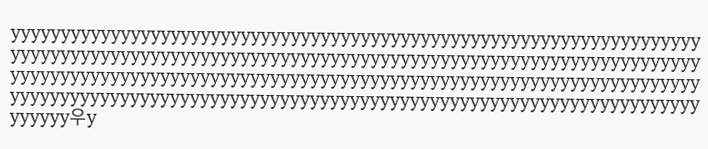уууууууууууууууууууууууууууууууууууууууууууууууууууууууууууууууууууууууууууууууууууууууууууууууууууууууууууууууууууууууууууууууууууууууууууууууууууууууууууууууууууууууууууууууууууууууууууууууууууууууууууууууууууууууууууууууууууууууууууууууууууууууууууууууууууууууууууууууууууууууууу우у